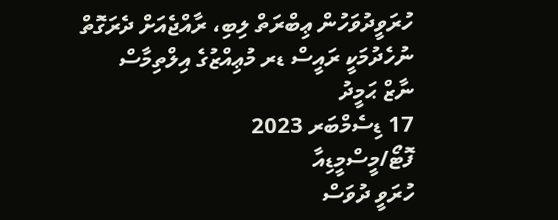ހުރަވީދުވަހުން ޢިބްރަތް ލިބި، ރާއްޖެއަށް ދެރަގޮތް ނުހެދުމަކީ ރައީސް ޑރ މުޢިއްޒުގެ އިލްތިމާސް
ނާޒް ޙަމީދު
17 ޑިސެމްބަރ 2023
ފޮޓޯ/މީސްމީޑިއާ
ހުރަވީ ދުވަސް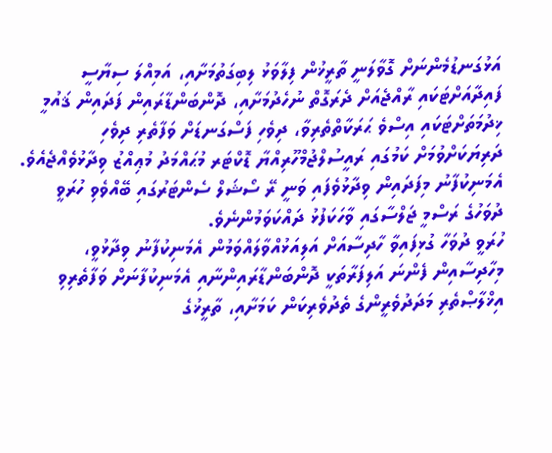އަޅުގަނޑުމެންނަށް ގޮވާލަނީ ތާރީޚުން ފިލާވަޅު ލިބިގަތުމަށާއި، އަމިއްލަ ސިޔާސީ ފައިދާއަށްޓަކައި ރާއްޖެއަށް ދެރަގޮތް ނުހެދުމަށާއި، ދޮންބަންޑާރައިން ފަދައިން ޤައުމީ ޚިދުމަތަށްޓަކައި އިސްވެ ޙަރަކާތްތެރިވާ، ދިވެހި ފަސްގަނޑަށް ވަފާތެރި ދިވެހި ދަރިޔަކަށްވުމަށް ކަމުގައި ރައީސުލްޖުމްހޫރިއްޔާ ޑޮކްޓަރ މުޙައްމަދު މުޢިއްޒު ވިދާޅުވެއްޖެއެވެ. އެމަނިކުފާނު މިފަދައިން ވިދާޅުވެފައި ވަނީ ރޭ ސޯޝަލް ސެންޓަރުގައި ބޭއްވެވި ހުރަވީ ދުވަހުގެ ރަސްމީ ޖަލްސާގައި ވާހަކަފުޅު ދައްކަވަމުންނެވެ.
ހުރަވީ ދުވަހާ ގުޅިފައިވާ ހާދިސާއަށް އަލިއަޅުއްވާލައްވަމުން އެމަނިކުފާނު ވިދާޅުވީ، މިހާދިސާއިން ފެންނަ އަލިފަރާތަކީ ދޮންބަންޑާރައިންނާއި އެމަނިކުފާނަށް ވަފާތެރިވި އިޚްލާޞްތެރި މަދަދުވެރީންގެ ތެދުވެރިކަން ކަމަށާއި، ތާރީޚުގެ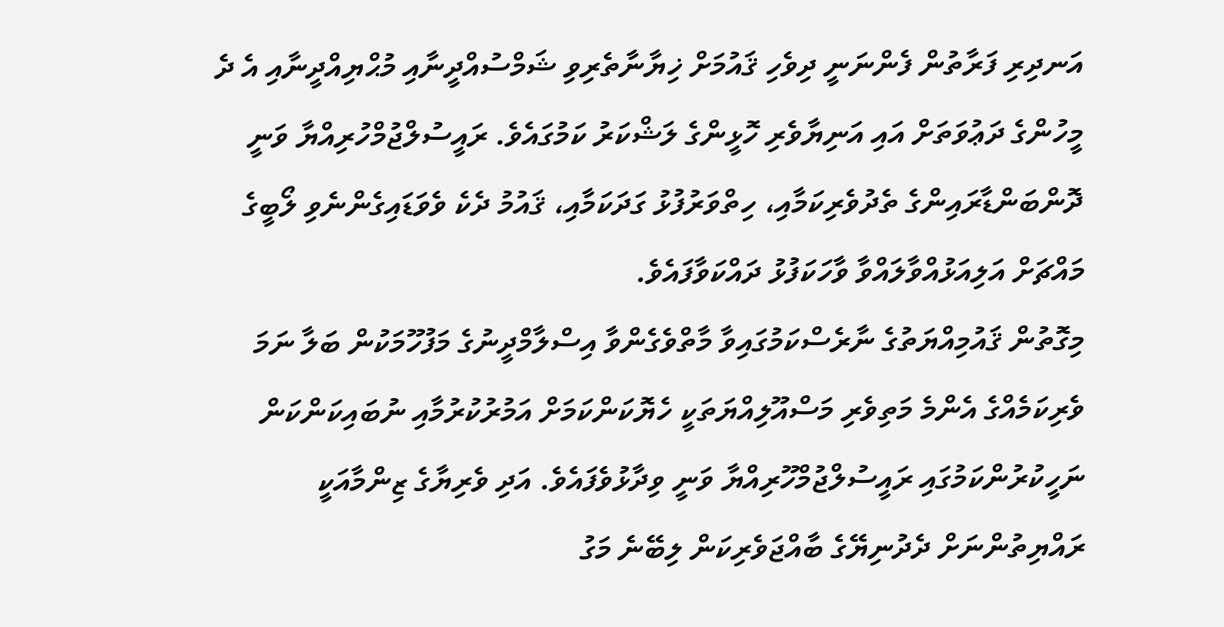އަނދިރި ފަރާތުން ފެންނަނީ ދިވެހި ޤައުމަށް ޚިޔާނާތެރިވި ޝަމްސުއްދީނާއި މުޙްޔިއްދީނާއި އެ ދެ މީހުންގެ ދަޢުވަތަށް އައި އަނިޔާވެރި ހޮޅީންގެ ލަޝްކަރު ކަމުގައެވެ. ރައީސުލްޖުމްހުރިއްޔާ ވަނީ ދޮންބަންޑާރައިންގެ ތެދުވެރިކަމާއި، ހިތްވަރުފުޅު ގަދަކަމާއި، ޤައުމު ދެކެ ވެވަޑައިގެންނެވި ލޯބީގެ މައްޗަށް އަލިއަޅުއްވާލައްވާ ވާހަކަފުޅު ދައްކަވާފައެވެ.
މިގޮތުން ޤައުމިއްޔަތުގެ ނާރެސްކަމުގައިވާ މާތްވެގެންވާ އިސްލާމްދީނުގެ މަފުހޫމަކުން ބަލާ ނަމަ ވެރިކަމެއްގެ އެންމެ މަތިވެރި މަސްއޫލިއްޔަތަކީ ހެޔޮކަންކަމަށް އަމުރުކުރުމާއި ނުބައިކަންކަން ނަހީކުރުންކަމުގައި ރައީސުލްޖުމްހޫރިއްޔާ ވަނީ ވިދާޅުވެފައެވެ. އަދި ވެރިޔާގެ ޒިންމާއަކީ ރައްޔިތުންނަށް ދެދުނިޔޭގެ ބާއްޖަވެރިކަން ލިބޭނެ މަގު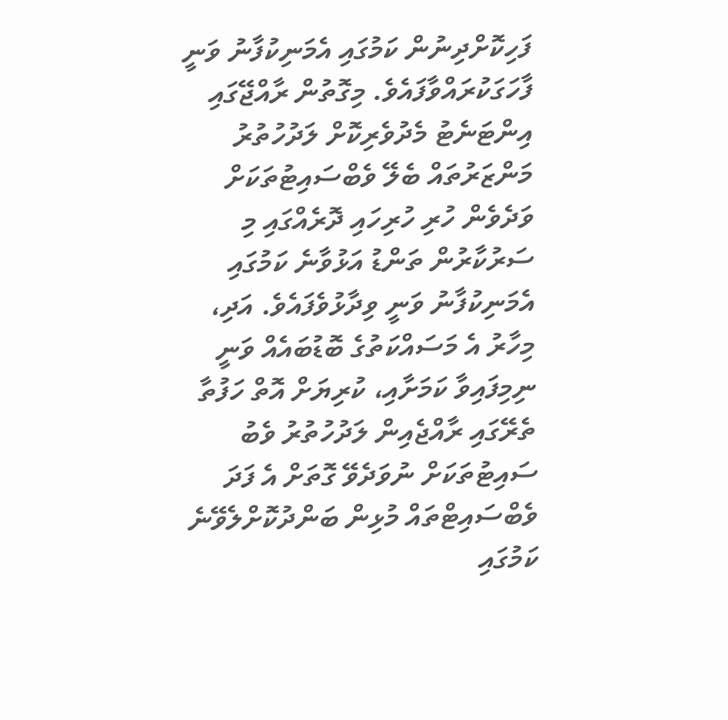ފަހިކޮށްދިނުން ކަމުގައި އެމަނިކުފާނު ވަނީ ފާހަގަކުރައްވާފައެވެ. މިގޮތުން ރާއްޖޭގައި އިންޓަނެޓު މެދުވެރިކޮށް ލަދުހުތުރު މަންޒަރުތައް ބެލޭ ވެބްސައިޓުތަކަށް ވަދެވެން ހުރި ހުރިހައި ދޮރެއްގައި މި ސަރުކާރުން ތަންޑު އަޅުވާނެ ކަމުގައި އެމަނިކުފާނު ވަނީ ވިދާޅުވެފައެވެ. އަދި، މިހާރު އެ މަސައްކަތުގެ ބޮޑުބައެއް ވަނީ ނިމިފައިވާ ކަމަށާއި، ކުރިޔަށް އޮތް ހަފުތާ ތެރޭގައި ރާއްޖެއިން ލަދުހުތުރު ވެބު ސައިޓުތަކަށް ނުވަދެވޭ ގޮތަށް އެ ފަދަ ވެބްސައިޓްތައް މުޅިން ބަންދުކޮށްލެވޭނެ ކަމުގައި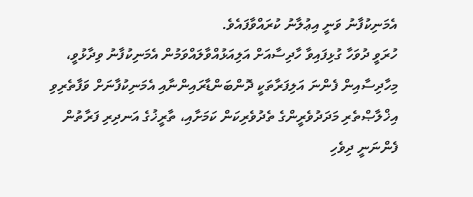އެމަނިކުފާނު ވަނީ އިޢުލާނު ކުރައްވާފައެވެ.
ހުރަވީ ދުވަހާ ގުޅިފައިވާ ހާދިސާއަށް އަލިއަޅުއްވާލައްވަމުން އެމަނިކުފާނު ވިދާޅުވީ، މިހާދިސާއިން ފެންނަ އަލިފަރާތަކީ ދޮންބަންޑާރައިންނާއި އެމަނިކުފާނަށް ވަފާތެރިވި އިޚްލާޞްތެރި މަދަދުވެރީންގެ ތެދުވެރިކަން ކަމަށާއި، ތާރީޚުގެ އަނދިރި ފަރާތުން ފެންނަނީ ދިވެހި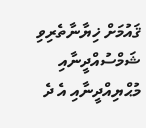ޤައުމަށް ޚިޔާނާތެރިވި ޝަމްސުއްދީނާއި މުޙްޔިއްދީނާއި އެ ދެ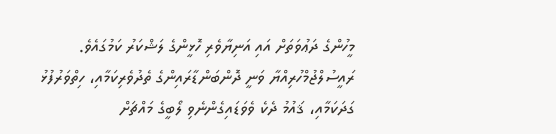މީހުންގެ ދަޢުވަތަށް އައި އަނިޔާވެރި ހޮޅީންގެ ލަޝްކަރު ކަމުގައެވެ. ރައީސުލްޖުމްހުރިއްޔާ ވަނީ ދޮންބަންޑާރައިންގެ ތެދުވެރިކަމާއި، ހިތްވަރުފުޅު ގަދަކަމާއި، ޤައުމު ދެކެ ވެވަޑައިގެންނެވި ލޯބީގެ މައްޗަށް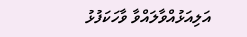އަލިއަޅުއްވާލައްވާ ވާހަކަފުޅު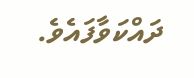ދައްކަވާފައެވެ.